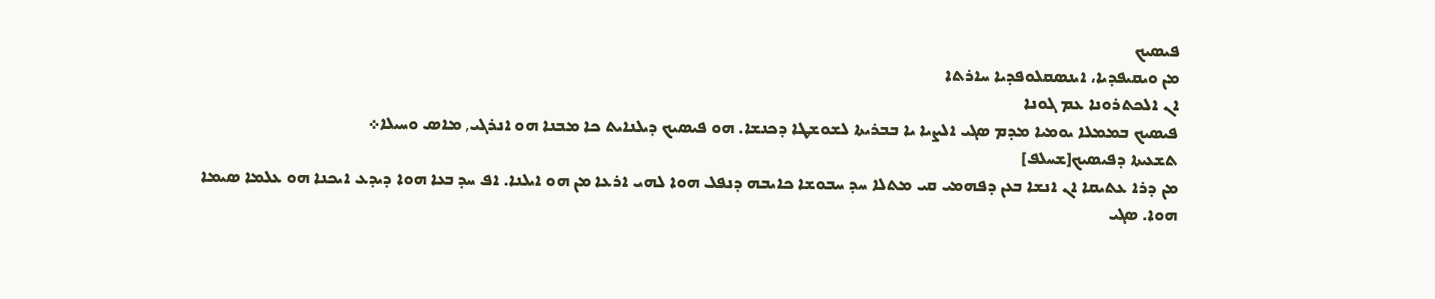ܦܝܣܝܟ
ܡܢ ܘܝܩܝܦܕܝܐ، ܐܝܢܣܩܠܘܦܕܝܐ ܚܐܪܬܐ
ܐܢ ܐܠܟܬܪܘܢܐ ܥܡ ܓܘܢܐ
ܦܝܣܝܟ ܒܡܡܠܐ ܝܘܡܝܐ ܡܕܡ ܣܓܝ ܐܠܨܝܐ ܝܐ ܒܒܪܝܬܐ ܠܫܘܫܛܐ ܕܟܢܫܐ. ܗܘ ܦܝܣܝܟ ܕܝܠܢܐܝܬ ܟܐ ܡܒܢܐ ܗܘ ܐܢܪܓܝ, ܡܐܣ ܘܚܝܠܐ܀
ܬܫܥܝܬܐ ܕܦܝܣܝܟ[ܫܚܠܦ]
ܡܢ ܕܪܐ ܥܬܝܩܐ ܐܢ ܐܢܫܐ ܒܥܢ ܕܦܗܡܝ ܩܝ ܡܬܠܐ ܚܕ ܚܒܘܫܐ ܟܐܝܒܗ ܕܢܦܠ ܗܘܐ ܠܗܝ ܐܪܥܐ ܡܢ ܗܘ ܐܝܠܢܐ. ܐܦ ܚܕ ܒܥܐ ܗܘܐ ܕܝܕܥ ܐܝܟܢܐ ܗܘ ܥܠܡܐ ܣܝܡܐ ܗܘܐ. ܣܓܝ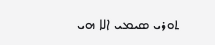ܬܘܪܝ ܣܝܡܝ ܐܠܐ ܗܝ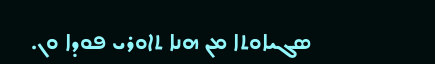ܣܓܝܐܘܬܐ ܡܢ ܗܢܐ ܬܐܘܪܝ ܦܘܕܐ ܘܢ.